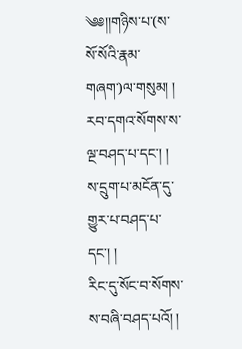༄༅།།གཉིས་པ་(ས་སོ་སོའི་རྣམ་གཞག་)ལ་གསུམ། །
རབ་དགའ་སོགས་ས་ལྔ་བཤད་པ་དང་། །
ས་དྲུག་པ་མངོན་དུ་གྱུར་པ་བཤད་པ་དང་། །
རིང་དུ་སོང་བ་སོགས་ས་བཞི་བཤད་པའོ། །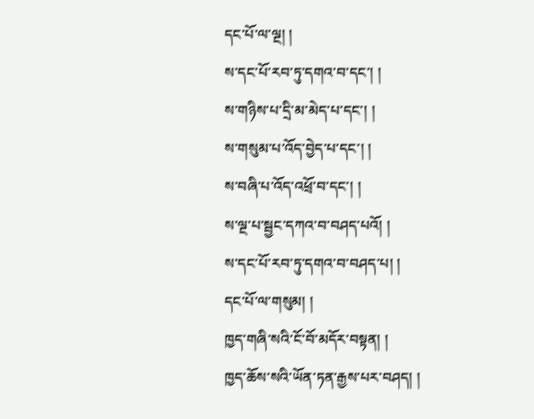དང་པོ་ལ་ལྔ། །
ས་དང་པོ་རབ་ཏུ་དགའ་བ་དང་། །
ས་གཉིས་པ་དྲི་མ་མེད་པ་དང་། །
ས་གསུམ་པ་འོད་བྱེད་པ་དང་། །
ས་བཞི་པ་འོད་འཕྲོ་བ་དང་། །
ས་ལྔ་པ་སྦྱང་དཀའ་བ་བཤད་པའོ། །
ས་དང་པོ་རབ་ཏུ་དགའ་བ་བཤད་པ། །
དང་པོ་ལ་གསུམ། །
ཁྱད་གཞི་སའི་ངོ་བོ་མདོར་བསྟན། །
ཁྱད་ཆོས་སའི་ཡོན་ཏན་རྒྱས་པར་བཤད། །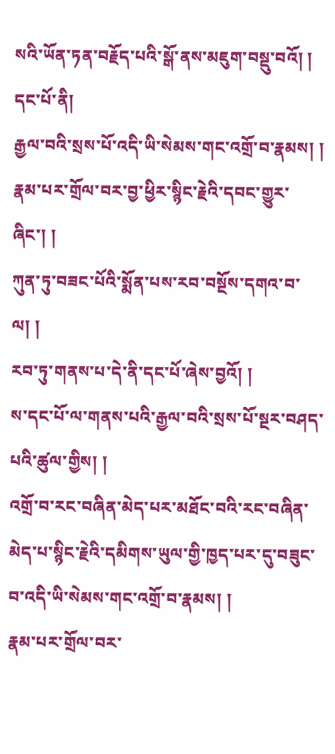སའི་ཡོན་ཏན་བརྗོད་པའི་སྒོ་ནས་མཇུག་བསྡུ་བའོ། །
དང་པོ་ནི།
རྒྱལ་བའི་སྲས་པོ་འདི་ཡི་སེམས་གང་འགྲོ་བ་རྣམས། །
རྣམ་པར་གྲོལ་བར་བྱ་ཕྱིར་སྙིང་རྗེའི་དབང་གྱུར་ཞིང་། །
ཀུན་ཏུ་བཟང་པོའི་སྨོན་པས་རབ་བསྔོས་དགའ་བ་ལ། །
རབ་ཏུ་གནས་པ་དེ་ནི་དང་པོ་ཞེས་བྱའོ། །
ས་དང་པོ་ལ་གནས་པའི་རྒྱལ་བའི་སྲས་པོ་སྔར་བཤད་པའི་ཚུལ་གྱིས། །
འགྲོ་བ་རང་བཞིན་མེད་པར་མཐོང་བའི་རང་བཞིན་མེད་པ་སྙིང་རྗེའི་དམིགས་ཡུལ་གྱི་ཁྱད་པར་དུ་བཟུང་བ་འདི་ཡི་སེམས་གང་འགྲོ་བ་རྣམས། །
རྣམ་པར་གྲོལ་བར་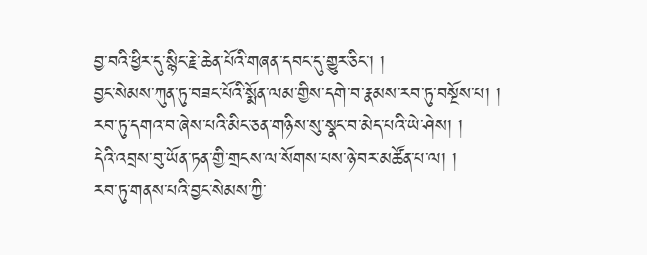བྱ་བའི་ཕྱིར་དུ་སྙིང་རྗེ་ཆེན་པོའི་གཞན་དབང་དུ་གྱུར་ཅིང་། །
བྱང་སེམས་ཀུན་ཏུ་བཟང་པོའི་སྨོན་ལམ་གྱིས་དགེ་བ་རྣམས་རབ་ཏུ་བསྔོས་པ། །
རབ་ཏུ་དགའ་བ་ཞེས་པའི་མིང་ཅན་གཉིས་སུ་སྣང་བ་མེད་པའི་ཡེ་ཤེས། །
དེའི་འབྲས་བུ་ཡོན་ཏན་གྱི་གྲངས་ལ་སོགས་པས་ཉེ་བར་མཚོན་པ་ལ། །
རབ་ཏུ་གནས་པའི་བྱང་སེམས་ཀྱི་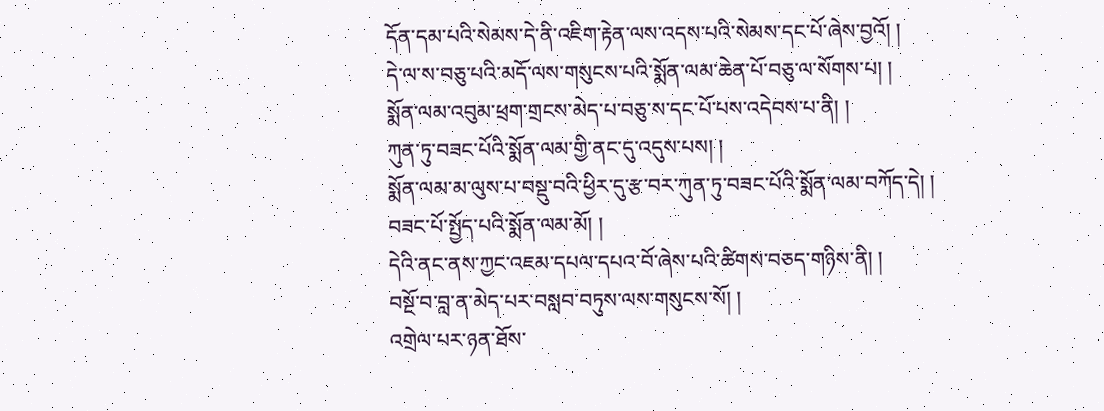དོན་དམ་པའི་སེམས་དེ་ནི་འཇིག་རྟེན་ལས་འདས་པའི་སེམས་དང་པོ་ཞེས་བྱའོ། །
དེ་ལ་ས་བཅུ་པའི་མདོ་ལས་གསུངས་པའི་སྨོན་ལམ་ཆེན་པོ་བཅུ་ལ་སོགས་པ། །
སྨོན་ལམ་འབུམ་ཕྲག་གྲངས་མེད་པ་བཅུ་ས་དང་པོ་པས་འདེབས་པ་ནི། །
ཀུན་ཏུ་བཟང་པོའི་སྨོན་ལམ་གྱི་ནང་དུ་འདུས་པས། །
སྨོན་ལམ་མ་ལུས་པ་བསྡུ་བའི་ཕྱིར་དུ་རྩ་བར་ཀུན་ཏུ་བཟང་པོའི་སྨོན་ལམ་བཀོད་དེ། །
བཟང་པོ་སྤྱོད་པའི་སྨོན་ལམ་མོ། །
དེའི་ནང་ནས་ཀྱང་འཇམ་དཔལ་དཔའ་བོ་ཞེས་པའི་ཚིགས་བཅད་གཉིས་ནི། །
བསྔོ་བ་བླ་ན་མེད་པར་བསླབ་བཏུས་ལས་གསུངས་སོ། །
འགྲེལ་པར་ཉན་ཐོས་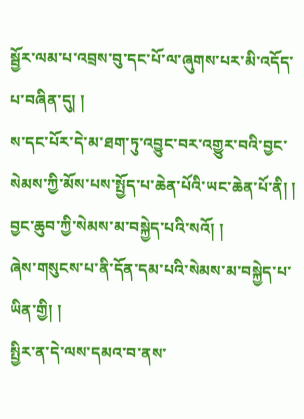སྦྱོར་ལམ་པ་འབྲས་བུ་དང་པོ་ལ་ཞུགས་པར་མི་འདོད་པ་བཞིན་དུ། །
ས་དང་པོར་དེ་མ་ཐག་ཏུ་འབྱུང་བར་འགྱུར་བའི་བྱང་སེམས་ཀྱི་མོས་པས་སྤྱོད་པ་ཆེན་པོའི་ཡང་ཆེན་པོ་ནི། །
བྱང་ཆུབ་ཀྱི་སེམས་མ་བསྐྱེད་པའི་སའོ། །
ཞེས་གསུངས་པ་ནི་དོན་དམ་པའི་སེམས་མ་བསྐྱེད་པ་ཡིན་གྱི། །
སྤྱིར་ན་དེ་ལས་དམའ་བ་ནས་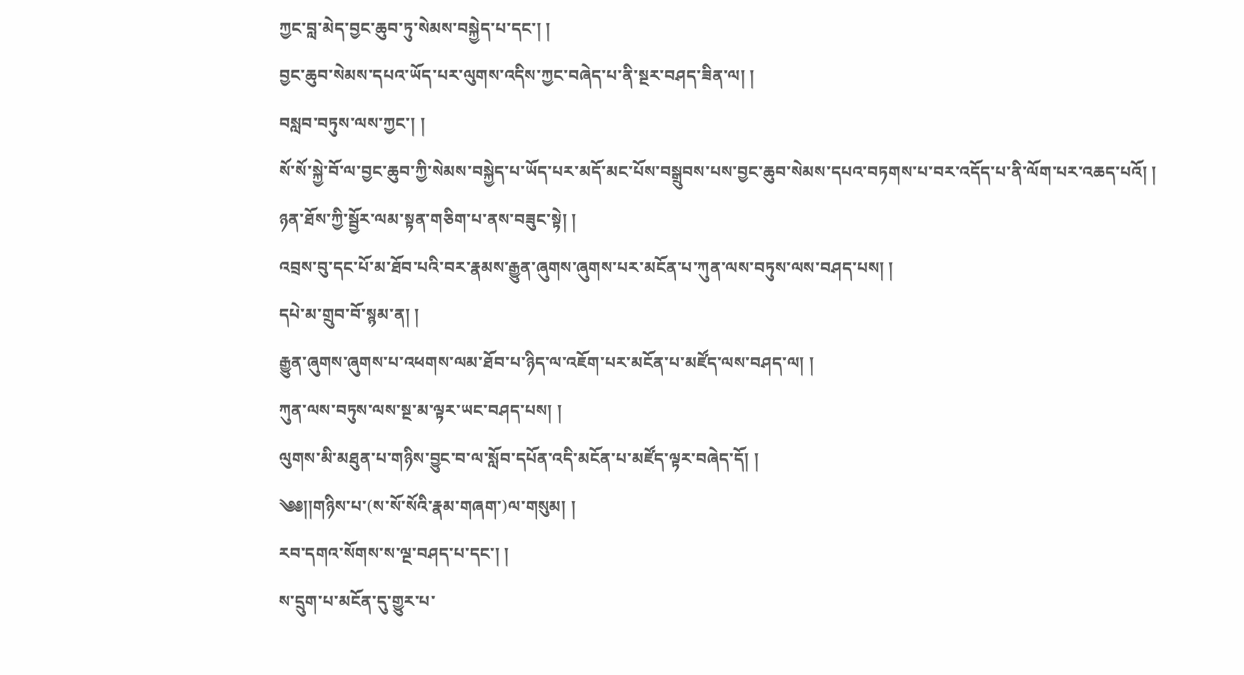ཀྱང་བླ་མེད་བྱང་ཆུབ་ཏུ་སེམས་བསྐྱེད་པ་དང་། །
བྱང་ཆུབ་སེམས་དཔའ་ཡོད་པར་ལུགས་འདིས་ཀྱང་བཞེད་པ་ནི་སྔར་བཤད་ཟིན་ལ། །
བསླབ་བཏུས་ལས་ཀྱང་། །
སོ་སོ་སྐྱེ་བོ་ལ་བྱང་ཆུབ་ཀྱི་སེམས་བསྐྱེད་པ་ཡོད་པར་མདོ་མང་པོས་བསྒྲུབས་པས་བྱང་ཆུབ་སེམས་དཔའ་བཏགས་པ་བར་འདོད་པ་ནི་ལོག་པར་འཆད་པའོ། །
ཉན་ཐོས་ཀྱི་སྦྱོར་ལམ་སྟན་གཅིག་པ་ནས་བཟུང་སྟེ། །
འབྲས་བུ་དང་པོ་མ་ཐོབ་པའི་བར་རྣམས་རྒྱུན་ཞུགས་ཞུགས་པར་མངོན་པ་ཀུན་ལས་བཏུས་ལས་བཤད་པས། །
དཔེ་མ་གྲུབ་བོ་སྙམ་ན། །
རྒྱུན་ཞུགས་ཞུགས་པ་འཕགས་ལམ་ཐོབ་པ་ཉིད་ལ་འཇོག་པར་མངོན་པ་མཛོད་ལས་བཤད་ལ། །
ཀུན་ལས་བཏུས་ལས་སྔ་མ་ལྟར་ཡང་བཤད་པས། །
ལུགས་མི་མཐུན་པ་གཉིས་བྱུང་བ་ལ་སློབ་དཔོན་འདི་མངོན་པ་མཛོད་ལྟར་བཞེད་དོ། །
༄༅།།གཉིས་པ་(ས་སོ་སོའི་རྣམ་གཞག་)ལ་གསུམ། །
རབ་དགའ་སོགས་ས་ལྔ་བཤད་པ་དང་། །
ས་དྲུག་པ་མངོན་དུ་གྱུར་པ་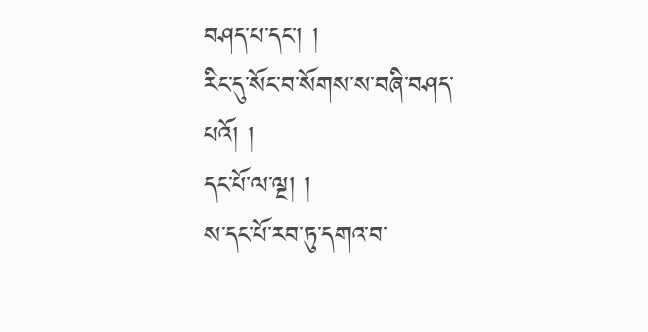བཤད་པ་དང་། །
རིང་དུ་སོང་བ་སོགས་ས་བཞི་བཤད་པའོ། །
དང་པོ་ལ་ལྔ། །
ས་དང་པོ་རབ་ཏུ་དགའ་བ་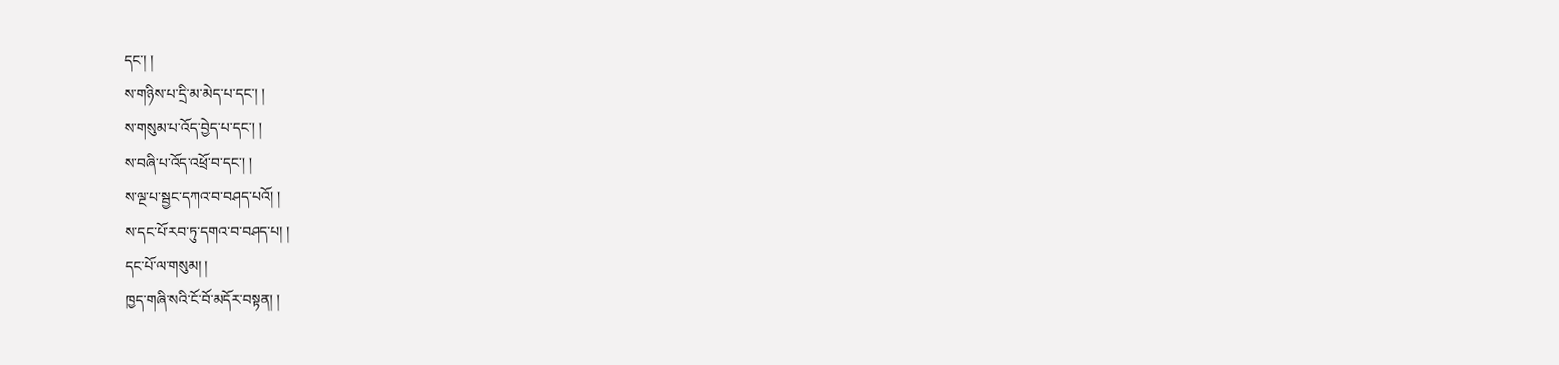དང་། །
ས་གཉིས་པ་དྲི་མ་མེད་པ་དང་། །
ས་གསུམ་པ་འོད་བྱེད་པ་དང་། །
ས་བཞི་པ་འོད་འཕྲོ་བ་དང་། །
ས་ལྔ་པ་སྦྱང་དཀའ་བ་བཤད་པའོ། །
ས་དང་པོ་རབ་ཏུ་དགའ་བ་བཤད་པ། །
དང་པོ་ལ་གསུམ། །
ཁྱད་གཞི་སའི་ངོ་བོ་མདོར་བསྟན། །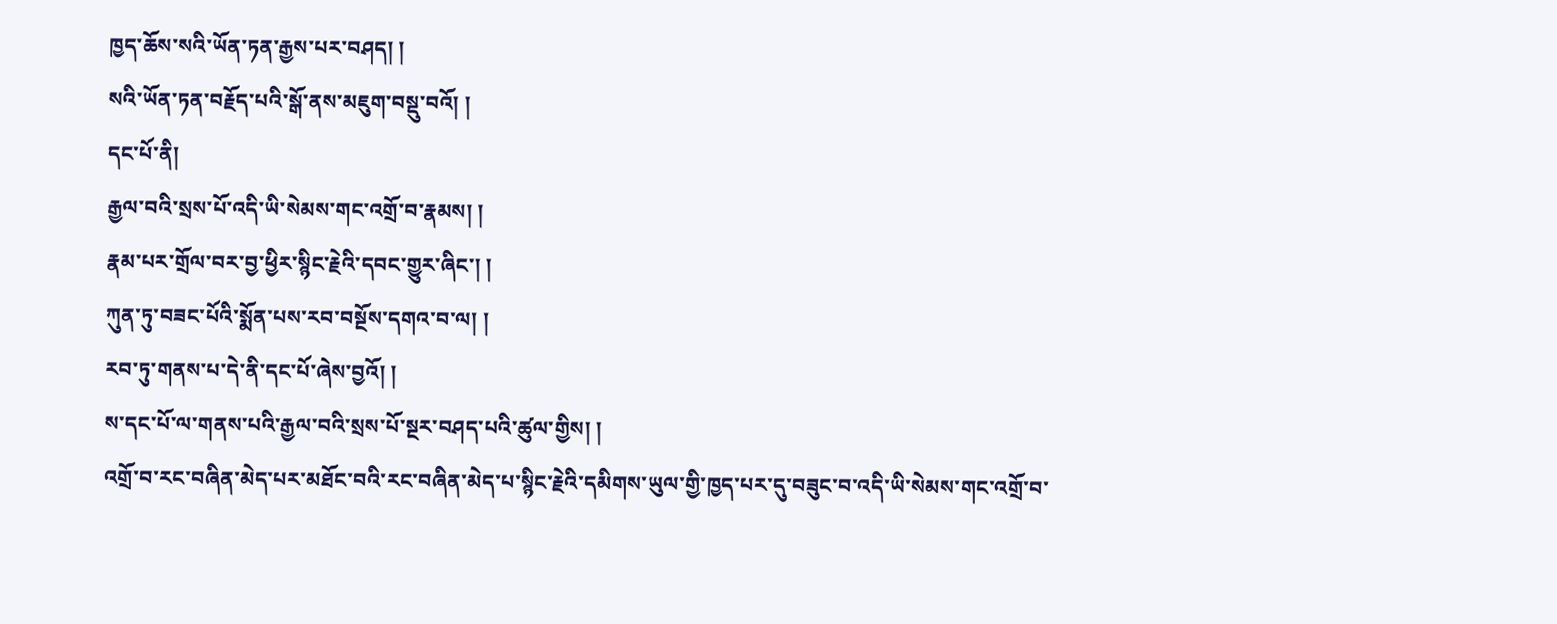ཁྱད་ཆོས་སའི་ཡོན་ཏན་རྒྱས་པར་བཤད། །
སའི་ཡོན་ཏན་བརྗོད་པའི་སྒོ་ནས་མཇུག་བསྡུ་བའོ། །
དང་པོ་ནི།
རྒྱལ་བའི་སྲས་པོ་འདི་ཡི་སེམས་གང་འགྲོ་བ་རྣམས། །
རྣམ་པར་གྲོལ་བར་བྱ་ཕྱིར་སྙིང་རྗེའི་དབང་གྱུར་ཞིང་། །
ཀུན་ཏུ་བཟང་པོའི་སྨོན་པས་རབ་བསྔོས་དགའ་བ་ལ། །
རབ་ཏུ་གནས་པ་དེ་ནི་དང་པོ་ཞེས་བྱའོ། །
ས་དང་པོ་ལ་གནས་པའི་རྒྱལ་བའི་སྲས་པོ་སྔར་བཤད་པའི་ཚུལ་གྱིས། །
འགྲོ་བ་རང་བཞིན་མེད་པར་མཐོང་བའི་རང་བཞིན་མེད་པ་སྙིང་རྗེའི་དམིགས་ཡུལ་གྱི་ཁྱད་པར་དུ་བཟུང་བ་འདི་ཡི་སེམས་གང་འགྲོ་བ་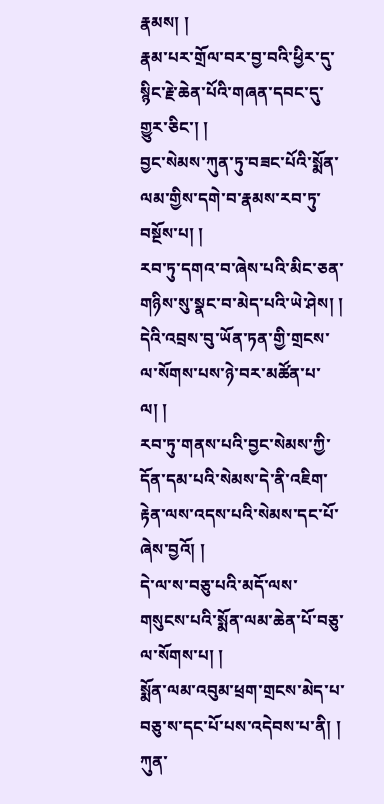རྣམས། །
རྣམ་པར་གྲོལ་བར་བྱ་བའི་ཕྱིར་དུ་སྙིང་རྗེ་ཆེན་པོའི་གཞན་དབང་དུ་གྱུར་ཅིང་། །
བྱང་སེམས་ཀུན་ཏུ་བཟང་པོའི་སྨོན་ལམ་གྱིས་དགེ་བ་རྣམས་རབ་ཏུ་བསྔོས་པ། །
རབ་ཏུ་དགའ་བ་ཞེས་པའི་མིང་ཅན་གཉིས་སུ་སྣང་བ་མེད་པའི་ཡེ་ཤེས། །
དེའི་འབྲས་བུ་ཡོན་ཏན་གྱི་གྲངས་ལ་སོགས་པས་ཉེ་བར་མཚོན་པ་ལ། །
རབ་ཏུ་གནས་པའི་བྱང་སེམས་ཀྱི་དོན་དམ་པའི་སེམས་དེ་ནི་འཇིག་རྟེན་ལས་འདས་པའི་སེམས་དང་པོ་ཞེས་བྱའོ། །
དེ་ལ་ས་བཅུ་པའི་མདོ་ལས་གསུངས་པའི་སྨོན་ལམ་ཆེན་པོ་བཅུ་ལ་སོགས་པ། །
སྨོན་ལམ་འབུམ་ཕྲག་གྲངས་མེད་པ་བཅུ་ས་དང་པོ་པས་འདེབས་པ་ནི། །
ཀུན་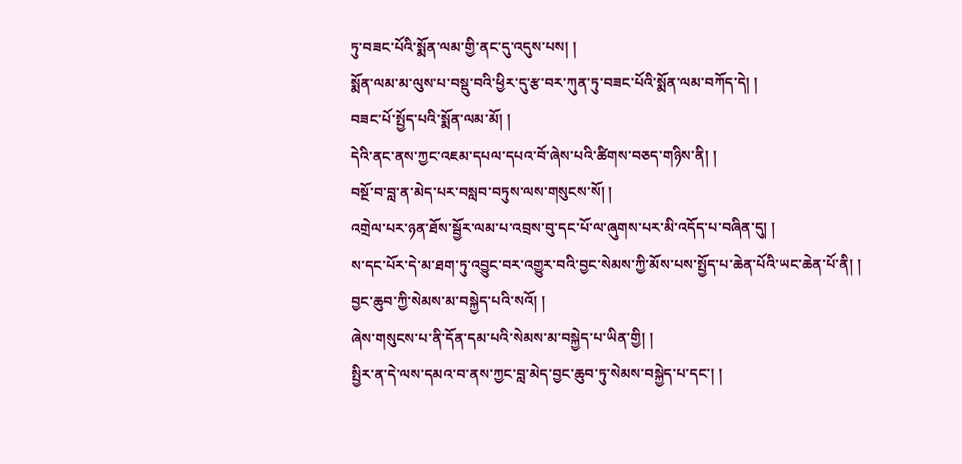ཏུ་བཟང་པོའི་སྨོན་ལམ་གྱི་ནང་དུ་འདུས་པས། །
སྨོན་ལམ་མ་ལུས་པ་བསྡུ་བའི་ཕྱིར་དུ་རྩ་བར་ཀུན་ཏུ་བཟང་པོའི་སྨོན་ལམ་བཀོད་དེ། །
བཟང་པོ་སྤྱོད་པའི་སྨོན་ལམ་མོ། །
དེའི་ནང་ནས་ཀྱང་འཇམ་དཔལ་དཔའ་བོ་ཞེས་པའི་ཚིགས་བཅད་གཉིས་ནི། །
བསྔོ་བ་བླ་ན་མེད་པར་བསླབ་བཏུས་ལས་གསུངས་སོ། །
འགྲེལ་པར་ཉན་ཐོས་སྦྱོར་ལམ་པ་འབྲས་བུ་དང་པོ་ལ་ཞུགས་པར་མི་འདོད་པ་བཞིན་དུ། །
ས་དང་པོར་དེ་མ་ཐག་ཏུ་འབྱུང་བར་འགྱུར་བའི་བྱང་སེམས་ཀྱི་མོས་པས་སྤྱོད་པ་ཆེན་པོའི་ཡང་ཆེན་པོ་ནི། །
བྱང་ཆུབ་ཀྱི་སེམས་མ་བསྐྱེད་པའི་སའོ། །
ཞེས་གསུངས་པ་ནི་དོན་དམ་པའི་སེམས་མ་བསྐྱེད་པ་ཡིན་གྱི། །
སྤྱིར་ན་དེ་ལས་དམའ་བ་ནས་ཀྱང་བླ་མེད་བྱང་ཆུབ་ཏུ་སེམས་བསྐྱེད་པ་དང་། །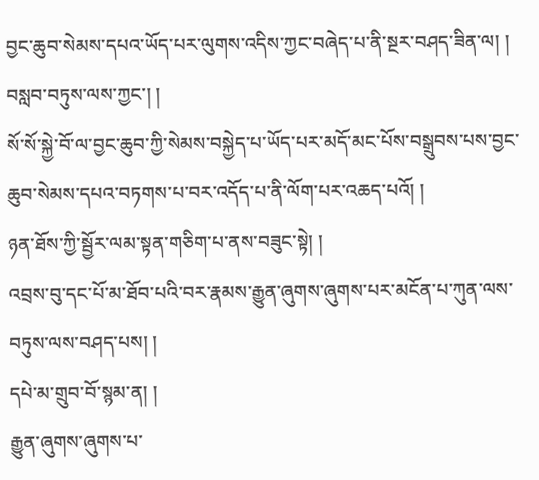བྱང་ཆུབ་སེམས་དཔའ་ཡོད་པར་ལུགས་འདིས་ཀྱང་བཞེད་པ་ནི་སྔར་བཤད་ཟིན་ལ། །
བསླབ་བཏུས་ལས་ཀྱང་། །
སོ་སོ་སྐྱེ་བོ་ལ་བྱང་ཆུབ་ཀྱི་སེམས་བསྐྱེད་པ་ཡོད་པར་མདོ་མང་པོས་བསྒྲུབས་པས་བྱང་ཆུབ་སེམས་དཔའ་བཏགས་པ་བར་འདོད་པ་ནི་ལོག་པར་འཆད་པའོ། །
ཉན་ཐོས་ཀྱི་སྦྱོར་ལམ་སྟན་གཅིག་པ་ནས་བཟུང་སྟེ། །
འབྲས་བུ་དང་པོ་མ་ཐོབ་པའི་བར་རྣམས་རྒྱུན་ཞུགས་ཞུགས་པར་མངོན་པ་ཀུན་ལས་བཏུས་ལས་བཤད་པས། །
དཔེ་མ་གྲུབ་བོ་སྙམ་ན། །
རྒྱུན་ཞུགས་ཞུགས་པ་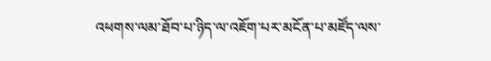འཕགས་ལམ་ཐོབ་པ་ཉིད་ལ་འཇོག་པར་མངོན་པ་མཛོད་ལས་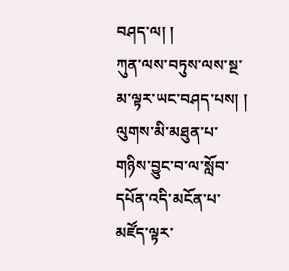བཤད་ལ། །
ཀུན་ལས་བཏུས་ལས་སྔ་མ་ལྟར་ཡང་བཤད་པས། །
ལུགས་མི་མཐུན་པ་གཉིས་བྱུང་བ་ལ་སློབ་དཔོན་འདི་མངོན་པ་མཛོད་ལྟར་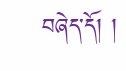བཞེད་དོ། །